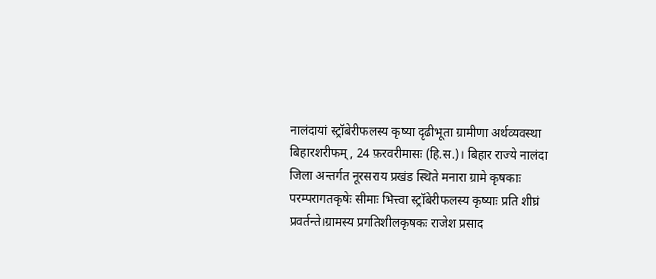नालंदायां स्ट्रॉबेरीफलस्य कृष्या दृढीभूता ग्रामीणा अर्थव्यवस्था
बिहारशरीफम्, 24 फ़रवरीमासः (हि.स.)। बिहार राज्ये नालंदा जिला अन्तर्गत नूरसराय प्रखंड स्थिते मनारा ग्रामे कृषकाः परम्परागतकृषेः सीमाः भित्त्वा स्ट्रॉबेरीफलस्य कृष्याः प्रति शीघ्रं प्रवर्तन्ते।ग्रामस्य प्रगतिशीलकृषकः राजेश प्रसाद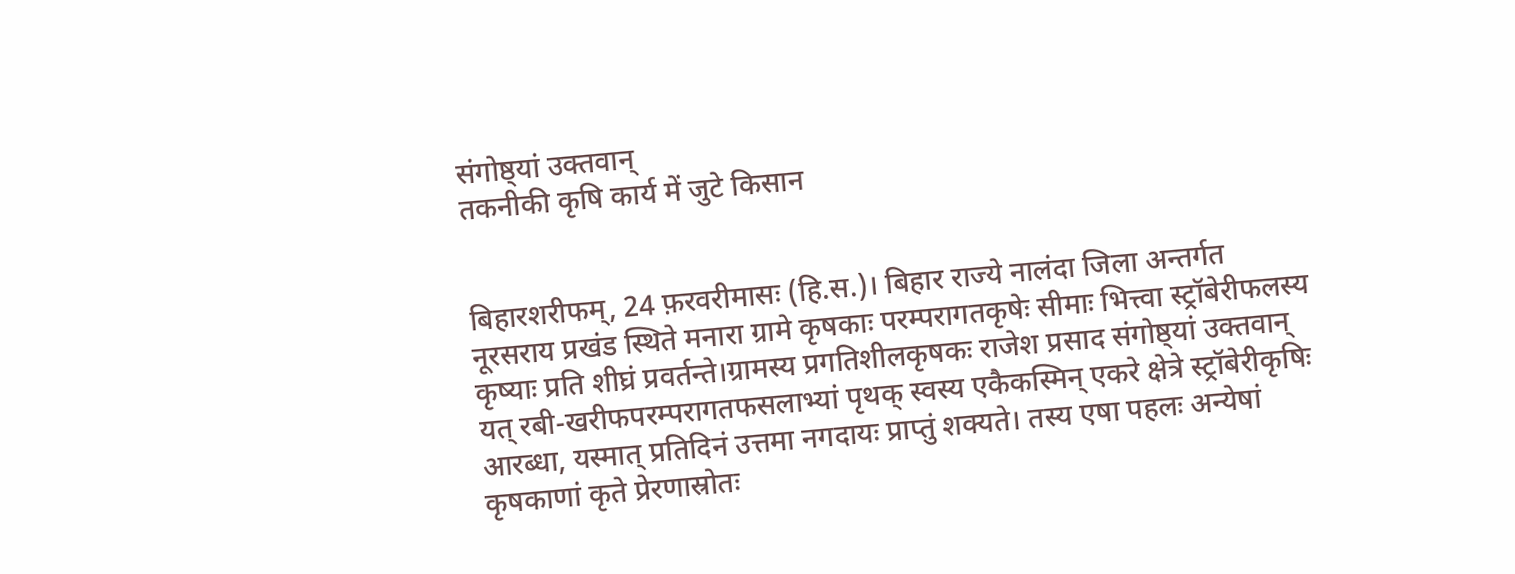संगोष्ठ्यां उक्तवान्
तकनीकी कृषि कार्य में जुटे किसान


बिहारशरीफम्, 24 फ़रवरीमासः (हि.स.)। बिहार राज्ये नालंदा जिला अन्तर्गत नूरसराय प्रखंड स्थिते मनारा ग्रामे कृषकाः परम्परागतकृषेः सीमाः भित्त्वा स्ट्रॉबेरीफलस्य कृष्याः प्रति शीघ्रं प्रवर्तन्ते।ग्रामस्य प्रगतिशीलकृषकः राजेश प्रसाद संगोष्ठ्यां उक्तवान् यत् रबी-खरीफपरम्परागतफसलाभ्यां पृथक् स्वस्य एकैकस्मिन् एकरे क्षेत्रे स्ट्रॉबेरीकृषिः आरब्धा, यस्मात् प्रतिदिनं उत्तमा नगदायः प्राप्तुं शक्यते। तस्य एषा पहलः अन्येषां कृषकाणां कृते प्रेरणास्रोतः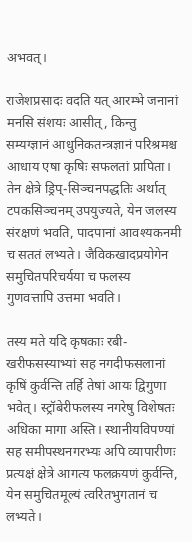अभवत्।

राजेशप्रसादः वदति यत् आरम्भे जनानां मनसि संशयः आसीत्, किन्तु सम्यग्ज्ञानं आधुनिकतन्त्रज्ञानं परिश्रमश्च आधाय एषा कृषिः सफलतां प्रापिता। तेन क्षेत्रे ड्रिप्-सिञ्चनपद्धतिः अर्थात् टपकसिञ्चनम् उपयुज्यते, येन जलस्य संरक्षणं भवति, पादपानां आवश्यकनमी च सततं लभ्यते। जैविकखादप्रयोगेन समुचितपरिचर्यया च फलस्य गुणवत्तापि उत्तमा भवति।

तस्य मते यदि कृषकाः रबी-खरीफसस्याभ्यां सह नगदीफसलानां कृषिं कुर्वन्ति तर्हि तेषां आयः द्विगुणा भवेत्। स्ट्रॉबेरीफलस्य नगरेषु विशेषतः अधिका मागा अस्ति। स्थानीयविपण्यां सह समीपस्थनगरभ्यः अपि व्यापारीणः प्रत्यक्षं क्षेत्रे आगत्य फलक्रयणं कुर्वन्ति, येन समुचितमूल्यं त्वरितभुगतानं च लभ्यते।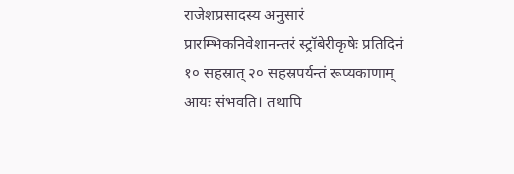राजेशप्रसादस्य अनुसारं प्रारम्भिकनिवेशानन्तरं स्ट्रॉबेरीकृषेः प्रतिदिनं १० सहस्रात् २० सहस्रपर्यन्तं रूप्यकाणाम् आयः संभवति। तथापि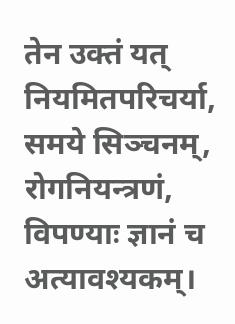तेन उक्तं यत् नियमितपरिचर्या, समये सिञ्चनम्, रोगनियन्त्रणं, विपण्याः ज्ञानं च अत्यावश्यकम्।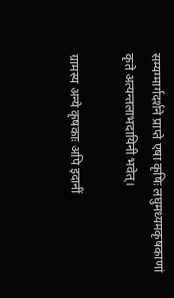सम्यग्मार्गदर्शने प्राप्ते एषा कृषिः लघुमध्यमकृषकाणां कृते अत्यन्तलाभदायिनी भवेत्।

ग्रामस्य अन्ये कृषकाः अपि इदानीं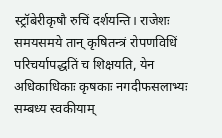स्ट्रॉबेरीकृषौ रुचिं दर्शयन्ति। राजेशः समयसमये तान् कृषितन्त्रं रोपणविधिं परिचर्यापद्धतिं च शिक्षयति, येन अधिकाधिकाः कृषकाः नगदीफसलाभ्यः सम्बध्य स्वकीयाम्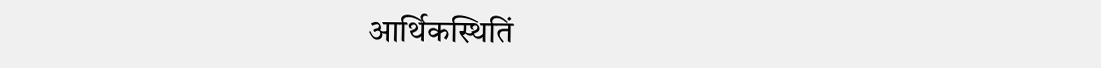आर्थिकस्थितिं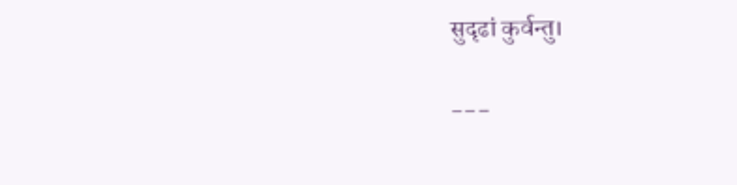सुदृढां कुर्वन्तु।

---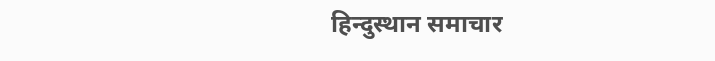हिन्दुस्थान समाचार